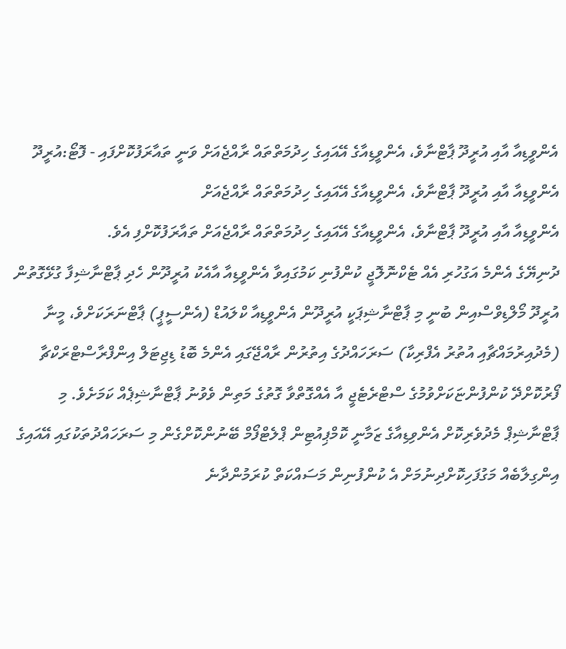އެންވީޑިއާ އާއި އުރީދޫ ޕާޓްނާވެ، އެންވީޑިއާގެ އޭއައިގެ ހިދުމަތްތައް ރާއްޖެއަށް ވަނީ ތައާރަފުކޮށްފައި - ފޮޓޯ:އުރީދޫ
އެންވީޑިއާ އާއި އުރީދޫ ޕާޓްނާވެ، އެންވީޑިއާގެ އޭއައިގެ ހިދުމަތްތައް ރާއްޖެއަށް
އެންވީޑިއާ އާއި އުރީދޫ ޕާޓްނާވެ، އެންވީޑިއާގެ އޭއައިގެ ހިދުމަތްތައް ރާއްޖެއަށް ތައާރަފުކޮށްފި އެވެ.
ދުނިޔޭގެ އެންމެ އަގުހުރި އެއް ޓެކްނޮލޮޖީ ކުންފުނި ކަމުގައިވާ އެންވީޑިއާ އާއެކު އުރީދޫން ހެދި ޕާޓްނާޝިފާ ގުޅޭގޮތުން އުރީދޫ މޯލްޑިވްސްއިން ބުނީ މި ޕާޓްނާޝިޕަކީ އުރީދޫން އެންވީޑިއާ ކްލައުޑް (އެންސީޕީ) ޕާޓްނަރަކަށްވެ، މީނާ (މެދުއިރުމައްޗާއި އުތުރު އެފްރިކާ) ސަރަހައްދުގެ އިތުރުން ރާއްޖޭގައި އެންމެ ބޮޑު ޑިޖިޓަލް އިންފްރާސްޓްރަކްޗާ ފޯރުކޮށްދޭ ކުންފުންޏަކަށްވުމުގެ ސްޓްރެޓެޖީ އާ އެއްގޮތްވާ ގޮތުގެ މަތިން ވެވުނު ޕާޓްނާޝިޕެއް ކަމަށެވެ. މި ޕާޓްނާޝިޕް މެދުވެރިކޮށް އެންވިޑިއާގެ ޒަމާނީ ކޮމްޕިއުޓިން ޕްލެޓްފޯމް ބޭނުންކޮށްގެން މި ސަރަހައްދުތަކުގައި އޭއައިގެ އިންގިލާބެއް މަގުފަހިކޮށްދިނުމަށް އެ ކުންފުނިން މަސައްކަތް ކުރަމުންދާނެ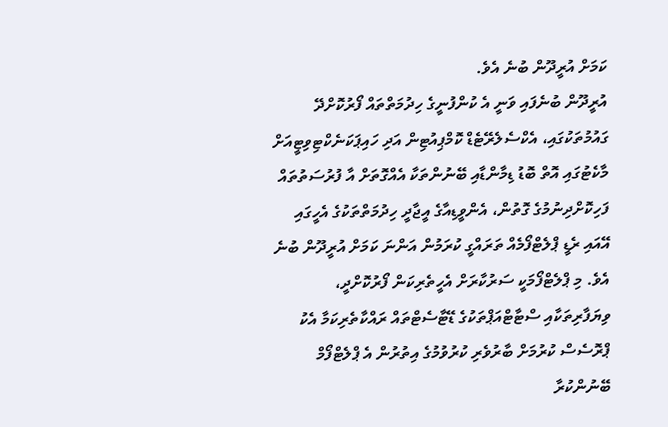ކަމަށް އުރީދޫން ބުނެ އެވެ.
އުރީދޫން ބުނެފައި ވަނީ އެ ކުންފުނީގެ ހިދުމަތްތައް ފޯރުކޮށްދޭ ގައުމުތަކުގައި، އެކްސެލެރޭޓެޑް ކޮމްޕިއުޓިން އަދި ހައިޕަކަނެކްޓިވިޓީއަށް މާކެޓުގައި އޮތް ބޮޑު ޑިމާންޑާއި ބޭނުންތަކާ އެއްގޮތަށް އާ ފުރުސަތުތައް ފަހިކޮށްދިނުމުގެ ގޮތުން، އެންވީޑިއާގެ އީޖާދީ ހިދުމަތްތަކުގެ އެހީގައި އޭއައި ރެޑީ ޕްލެޓްފޯމެއް ތަރައްގީ ކުރަމުން އަންނަ ކަމަށް އުރީދޫން ބުނެ އެވެ. މި ޕްލެޓްފޯމަކީ ސަރުކާރަށް އެހީތެރިކަން ފޯރުކޮށްދީ، ވިޔަފާރިތަކާއި ސްޓާޓްއަޕްތަކުގެ ޑޭޓާސެޓްތައް ރައްކާތެރިކަމާ އެކު ޕްރޮސެސް ކުރުމަށް ބާރުވެރި ކުރުވުމުގެ އިތުރުން އެ ޕްލެޓްފޯމް ބޭނުންކުރާ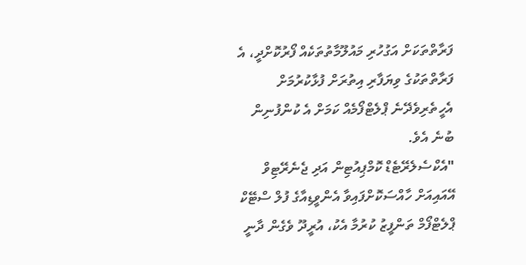ފަރާތްތަކަށް އަގުހުރި މައުލޫމާތުތަކެއް ފޯރުކޮށްދީ، އެ ފަރާތްތަކުގެ ވިޔަފާރި އިތުރަށް ފުޅާކުރުމަށް އެހީތެރިވެދޭނެ ޕްލެޓްފޯމެއް ކަމަށް އެ ކުންފުނިން ބުނެ އެވެ.
"އެކްސެލެރޭޓެޑް ކޮމްޕިއުޓިން އަދި ޖެނެރޭޓިވް އޭއައިއަށް ހާއްސަކޮށްފައިވާ އެންވީޑިއާގެ ފުލް ސްޓޭކް ޕްލެޓްފޯމް ތަންފީޒު ކުރުމާ އެކު، އުރީދޫ ވެގެން ދާނީ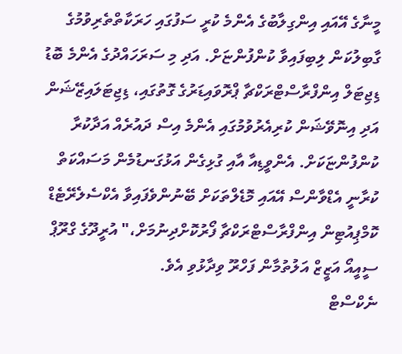މީނާގެ އޭއައި އިންގިލާބުގެ އެންމެ ކުރީ ސަފުގައި ހަރަކާތްތެރިވުމުގެ ގާބިލުކަން ލިބިފައިވާ ކުންފުންޏަށް. އަދި މި ސަރަހައްދުގެ އެންމެ ބޮޑު ޑިޖިޓަލް އިންފްރާސްޓްރަކްޗާ ޕްރޮވައިޑަރުގެ ގޮތުގައި، ޑިޖިޓަލައިޒޭޝަން އަދި އިނޮވޭޝަން ކުރިއެރުވުމުގައި އެންމެ އިސް ދައުރެއް އަދާކުރާ ކުންފުންޏަކަށް. އެންވީޑިއާ އާއި ގުޅިގެން އަޅުގަނޑުމެން މަސައްކަތް ކުރާނީ އެޑްވާންސް އޭއައި މޮޑެލްތަކަށް ބޭނުންވެފައިވާ އެކްސެލެރޭޓެޑް ކޮމްޕިއުޓިން އިންފްރާސްޓްރަކްޗާ ފޯރުކޮށްދިނުމަށް،" އުރީދޫގެ ގްރޫޕް ސީއީއޯ އަޒީޒް އަލުތުމާން ފަހްރޫ ވިދާޅުވި އެވެ.
ނެކްސްޓް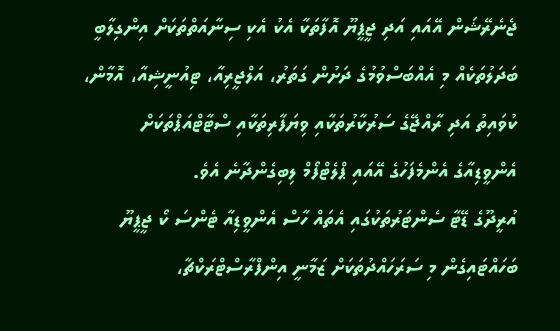ޖެނެރޭޝަން އޭއައި އަދި ޖީޕީޔޫ އޮފާތަކާ އެކު އެކި ސިނާއަތްތަކަށް އިންގިލާބީ ބަދަލުތަކެއް މި އެއްބަސްވުމުގެ ދަށުން ގަތަރު، އަލްޖީރިއާ، ޓިއުނީޝިއާ، އޮމާން، ކުވައިތު އަދި ރާއްޖޭގެ ސަރުކާރުތަކާއި ވިޔަފާރިތަކާއި ސްޓާޓްއަޕްތަކަށް އެންވީޑިއާގެ އެންމެފަހުގެ އޭއައި ޕްލެޓްފޯމް ލިބިގެންދާނެ އެވެ.
އުރީދޫގެ ޑޭޓާ ސެންޓަރުތަކުގައި އެތައް ހާސް އެންވީޑިއާ ޓެންސަ ކޯ ޖީޕީޔޫ ބަހައްޓައިގެން މި ސަރަހައްދުތަކަށް ޒަމާނީ އިންފްރާސްޓްރަކްޗާ،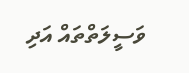ވަސީލަތްތައް އަދި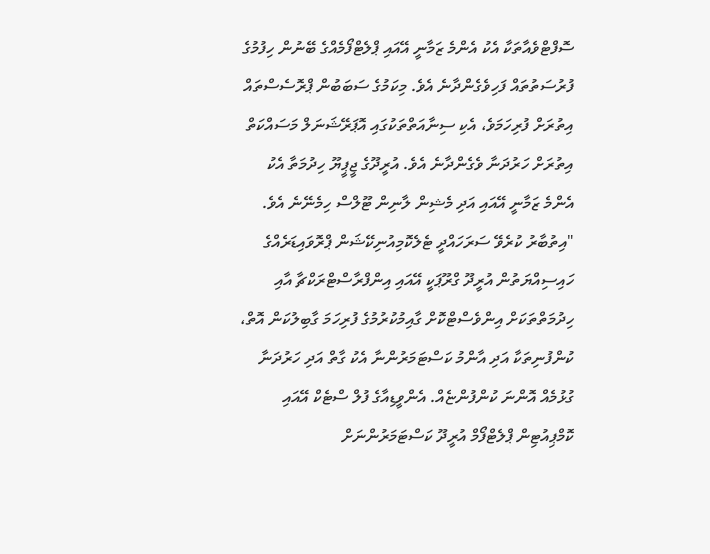ސޮފްޓްވެއާތަކާ އެކު އެންމެ ޒަމާނީ އޭއައި ޕްލެޓްފޯމެއްގެ ބޭނުން ހިފުމުގެ ފުރުސަތުތައް ފަހިވެގެންދާނެ އެވެ. މިކަމުގެ ސަބަބުން ޕްރޮސެސްތައް އިތުރަށް ފުރިހަމަވެ، އެކި ސިނާއަތްތަކުގައި އޮޕަރޭޝަނަލް މަސައްކަތް އިތުރަށް ހަރުދަނާ ވެގެންދާނެ އެވެ. އުރީދޫގެ ޖީޕީޔޫ ހިދުމަތާ އެކު އެންމެ ޒަމާނީ އޭއައި އަދި މެޝިން ލާނިން ޓޫލްސް ހިމެނޭނެ އެވެ.
"އިތުބާރު ކުރެވޭ ސަރަހައްދީ ޓެލެކޮމިއުނިކޭޝަން ޕްރޮވައިޑަރެއްގެ ހައިސިއްޔަތުން އުރީދޫ ގްރޫޕަކީ އޭއައި އިންފްރާސްޓްރަކްޗާ އާއި ހިދުމަތްތަކަށް އިންވެސްޓްކޮށް ގާއިމުކުރުމުގެ ފުރިހަމަ ގާބިލުކަން އޮތް، ކުންފުނިތަކާ އަދި އާންމު ކަސްޓަމަރުންނާ އެކު ގާތް އަދި ހަރުދަނާ ގުޅުމެއް އޮންނަ ކުންފުންޏެއް. އެންވީޑިއާގެ ފުލް ސްޓެކް އޭއައި ކޮމްޕިއުޓިން ޕްލެޓްފޯމް އުރީދޫ ކަސްޓަމަރުންނަށް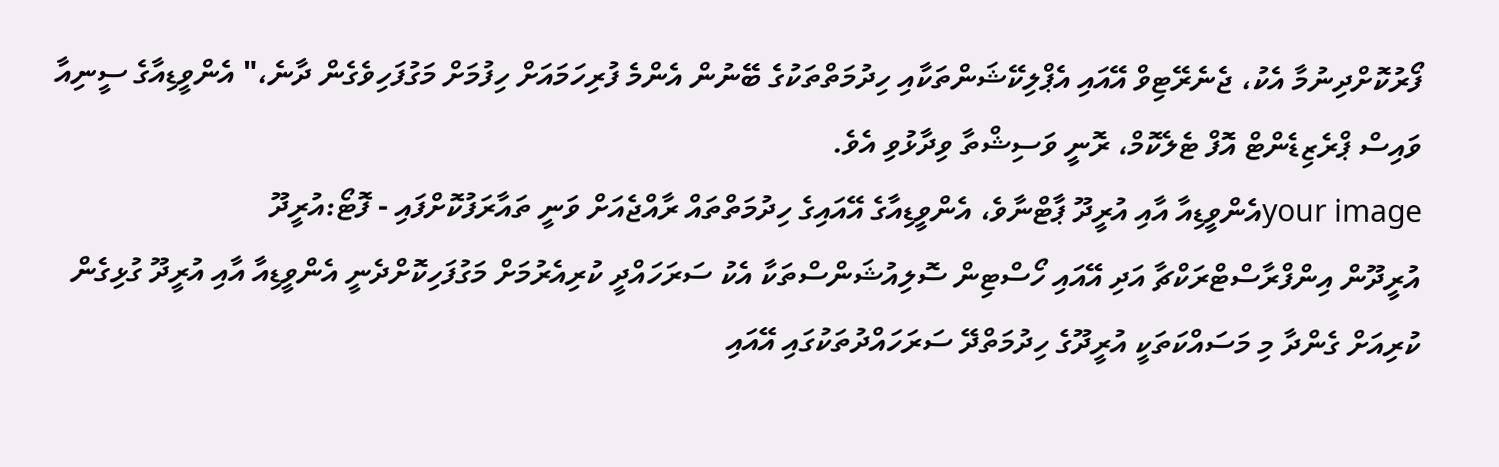ފޯރުކޮށްދިނުމާ އެކު، ޖެނެރޭޓިވް އޭއައި އެޕްލިކޭޝަންތަކާއި ހިދުމަތްތަކުގެ ބޭނުން އެންމެ ފުރިހަމައަށް ހިފުމަށް މަގުފަހިވެގެން ދާނެ،" އެންވީޑިއާގެ ސީނިއާ ވައިސް ޕްރެޒިޑެންޓް އޮފް ޓެލެކޮމް، ރޮނީ ވަސިޝްތާ ވިދާޅުވި އެވެ.
your imageއެންވީޑިއާ އާއި އުރީދޫ ޕާޓްނާވެ، އެންވީޑިއާގެ އޭއައިގެ ހިދުމަތްތައް ރާއްޖެއަށް ވަނީ ތައާރަފުކޮށްފައި - ފޮޓޯ:އުރީދޫ
އުރީދޫން އިންފްރާސްޓްރަކްޗާ އަދި އޭއައި ހޯސްޓިން ސޮލިއުޝަންސްތަކާ އެކު ސަރަހައްދީ ކުރިއެރުމަށް މަގުފަހިކޮށްދެނީ އެންވީޑިއާ އާއި އުރީދޫ ގުޅިގެން ކުރިއަށް ގެންދާ މި މަސައްކަތަކީ އުރީދޫގެ ހިދުމަތްދޭ ސަރަހައްދުތަކުގައި އޭއައި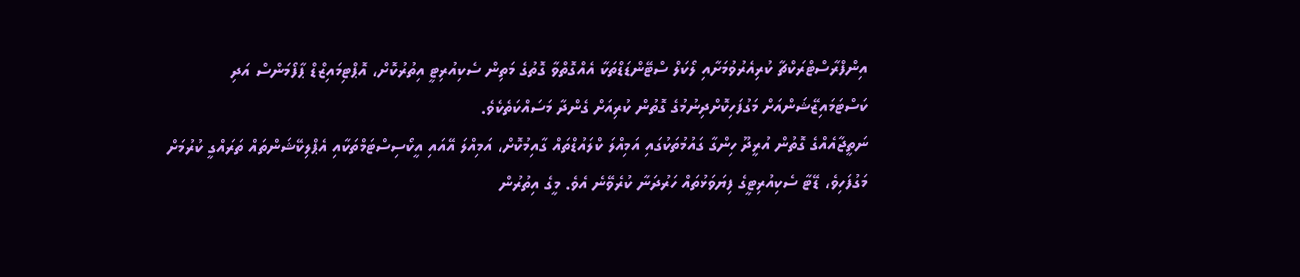އިންފްރާސްޓްރަކްޗާ ކުރިއެރުވުމަށާއި ލޯކަލް ސްޓޭންޑަޑްތަކާ އެއްގޮތްވާ ގޮތުގެ މަތިން ސެކިއުރިޓީ އިތުރުކޮށް، އޮޕްޓިމައިޒްޑް ޕާފޯމަންސް އަދި ކަސްޓަމައިޒޭޝަންއަށް މަގުފަހިކޮށްދިނުމުގެ ގޮތުން ކުރިއަށް ގެންދާ މަސައްކަތެކެވެ.
ނަތީޖާއެއްގެ ގޮތުން އުރީދޫ ހިންގާ ގައުމުތަކުގައި އަމިއްލަ ކްލައުޑްތައް ގާއިމުކޮށް، އަމިއްލަ އޭއައި އީކޯސިސްޓަމްތަކާއި އެޕްލިކޭޝަންތައް ތަރައްގީ ކުރުމަށް މަގުފަހިވެ، ޑޭޓާ ސެކިއުރިޓީގެ ފިޔަވަޅުތައް ހަރުދަނާ ކުރެވޭނެ އެވެ. މީގެ އިތުރުން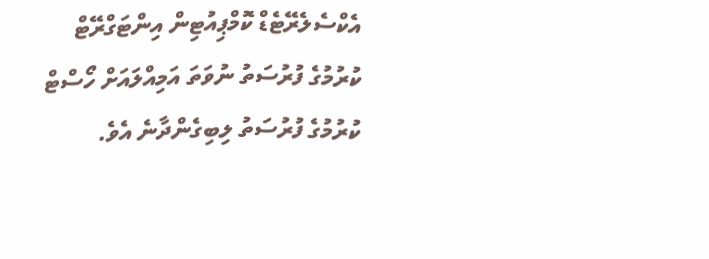އެކްސެލެރޭޓެޑް ކޮމްޕިއުޓިން އިންޓަގްރޭޓް ކުރުމުގެ ފުރުސަތު ނުވަތަ އަމިއްލައަށް ހޯސްޓް ކުރުމުގެ ފުރުސަތު ލިބިގެންދާނެ އެވެ.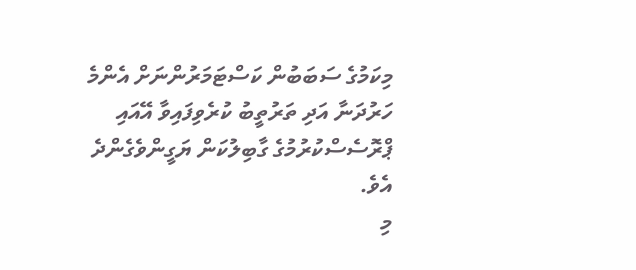މިކަމުގެ ސަބަބުން ކަސްޓަމަރުންނަށް އެންމެ ހަރުދަނާ އަދި ތަރުތީބު ކުރެވިފައިވާ އޭއައި ޕްރޮސެސްކުރުމުގެ ގާބިލުކަން ޔަގީންވެގެންދެ އެވެ.
މި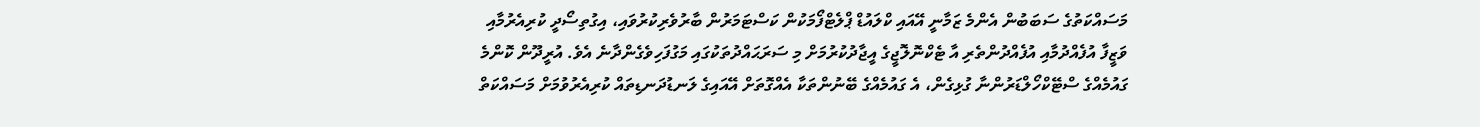މަސައްކަތުގެ ސަބަބުން އެންމެ ޒަމާނީ އޭއައި ކްލައުޑް ޕްލެޓްފޯމަކުން ކަސްޓަމަރުން ބާރުވެރިކުރުވައި، އިގުތިސޯދީ ކުރިއެރުމާއި ވަޒީފާ އުފެއްދުމާއި އުފެއްދުންތެރި އާ ޓެކްނޮލޮޖީގެ އީޖާދުކުރުމަށް މި ސަރަޙައްދުތަކުގައި މަގުފަހިވެގެންދާނެ އެވެ. އުރީދޫން ކޮންމެ ގައުމެއްގެ ސްޓޭކްހޯލްޑަރުންނާ ގުޅިގެން، އެ ގައުމެއްގެ ބޭނުންތަކާ އެއްގޮތަށް އޭއައިގެ ލަނޑުދަނޑިތައް ކުރިއެރުވުމަށް މަސައްކަތް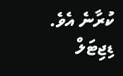ކުރާނެ އެވެ.
ޑިޖިޓަލް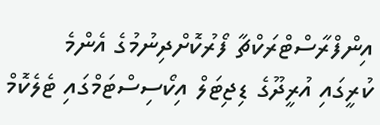އިންފްރާސްޓްރަކްޗާ ފޯރުކޮށްދިނުމުގެ އެންމެ ކުރީގައި އުރީދޫގެ ޑިޖިޓަލް އިކޯސިސްޓަމްގައި ޓެލެކޮމް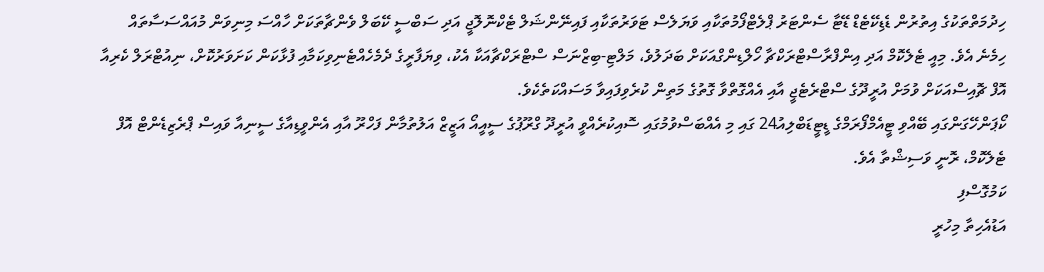ހިދުމަތްތަކުގެ އިތުރުން ޑެޑިކޭޓެޑް ޑޭޓާ ސެންޓަރު ޕްލެޓްފޯމުތަކާއި ވަޔަލެސް ޓަވަރުތަކާއި ފައިނޭންޝަލް ޓެކްނޮލޮޖީ އަދި ސަބްސީ ކޭބަލް ވެންޗާތަކަށް ހާއްސަ މިނިވަން މުއައްސަސާތައް ހިމެނެ އެވެ. މިއީ ޓެލެކޮމް އަދި އިންފްރާސްޓްރަކްޗާ ހޯލްޑިންގްއަކަށް ބަދަލުވެ، މަލްޓި-ބިޒްނަސް ސްޓްރަކްޗާއަކާ އެކު، ވިޔަފާރީގެ ދެމެހެއްޓެނިވިކަމާއި ފުޅާކަން ކަށަވަރުކޮށް، ނިއުޓްރަލް ކެރިއާ އޮފް ޗޮއިސްއަކަށް ވުމަށް އުރީދޫގެ ސްޓްރެޓެޖީ އާއި އެއްގޮތްވާ ގޮތުގެ މަތިން ކުރެވިފައިވާ މަސައްކަތެކެވެ.
ކޯޕަންހޭގަންގައި ބޭއްވި ޓީއެމްފޯރަމްގެ ޑީޓީޑަބްލިއު24 ގައި މި އެއްބަސްވުމުގައި ސޮއިކުރެއްވީ އުރީދޫ ގްރޫޕުގެ ސީއީއޯ އަޒީޒް އަލުތުމާން ފަހްރޫ އާއި އެންވީޑިއާގެ ސީނިއާ ވައިސް ޕްރެޒިޑެންޓް އޮފް ޓެލެކޮމް، ރޮނީ ވަސިޝްތާ އެވެ.
ކަމުގޮސްފި
އަޑުއެހިތާ މިހުރީ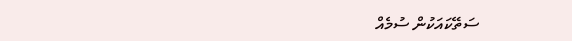ސަތޭކައަކުން ސުމެއް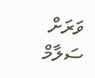ވަރަށް ސަލާމް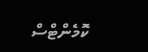ކޮމެންޓްސް